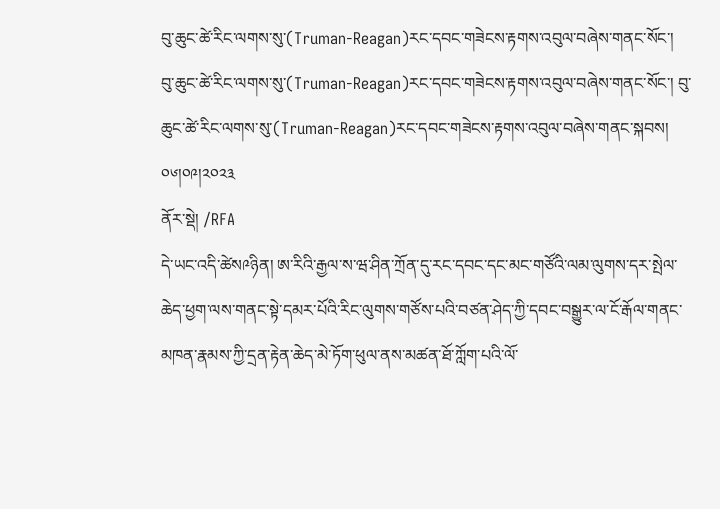བུ་ཆུང་ཚེ་རིང་ལགས་སུ་(Truman-Reagan)རང་དབང་གཟེངས་རྟགས་འབུལ་བཞེས་གནང་སོང་།
བུ་ཆུང་ཚེ་རིང་ལགས་སུ་(Truman-Reagan)རང་དབང་གཟེངས་རྟགས་འབུལ་བཞེས་གནང་སོང་། བུ་ཆུང་ཚེ་རིང་ལགས་སུ་(Truman-Reagan)རང་དབང་གཟེངས་རྟགས་འབུལ་བཞེས་གནང་སྐབས། ༠༦།༠༩།༢༠༢༣
ནོར་སྡེ། /RFA
དེ་ཡང་འདི་ཚེས༩ཉིན། ཨ་རིའི་རྒྱལ་ས་ཝ་ཤིན་ཀྲོན་དུ་རང་དབང་དང་མང་གཙོའི་ལམ་ལུགས་དར་སྤེལ་ཆེད་ཕྱག་ལས་གནང་སྟེ་དམར་པོའི་རིང་ལུགས་གཙོས་པའི་བཙན་ཤེད་ཀྱི་དབང་བསྒྱུར་ལ་ངོ་རྒོལ་གནང་མཁན་རྣམས་ཀྱི་དྲན་རྟེན་ཆེད་མེ་ཏོག་ཕུལ་ནས་མཚན་ཐོ་ཀློག་པའི་ལོ་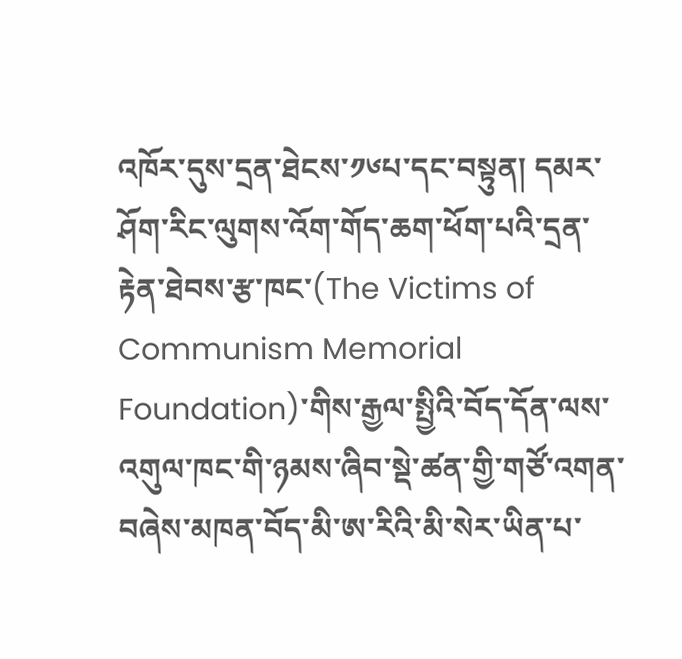འཁོར་དུས་དྲན་ཐེངས་༡༦པ་དང་བསྟུན། དམར་ཤོག་རིང་ལུགས་འོག་གོད་ཆག་ཕོག་པའི་དྲན་རྟེན་ཐེབས་རྩ་ཁང་(The Victims of Communism Memorial Foundation)་གིས་རྒྱལ་སྤྱིའི་བོད་དོན་ལས་འགུལ་ཁང་གི་ཉམས་ཞིབ་སྡེ་ཚན་གྱི་གཙོ་འགན་བཞེས་མཁན་བོད་མི་ཨ་རིའི་མི་སེར་ཡིན་པ་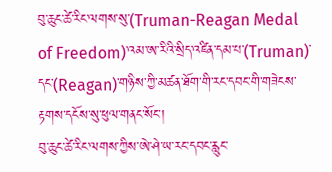བུ་ཆུང་ཚེ་རིང་ལགས་སུ་(Truman-Reagan Medal of Freedom)་འམ་ཨ་རིའི་སྲིད་འཛིན་དམ་པ་(Truman)་དང་(Reagan)་གཉིས་ཀྱི་མཚན་ཐོག་གི་རང་དབང་གི་གཟེངས་རྟགས་དངོས་སུ་ཕུལ་གནང་སོང་།
བུ་ཆུང་ཚེ་རིང་ལགས་ཀྱིས་ཨེ་ཤེ་ཡ་རང་དབང་རླུང་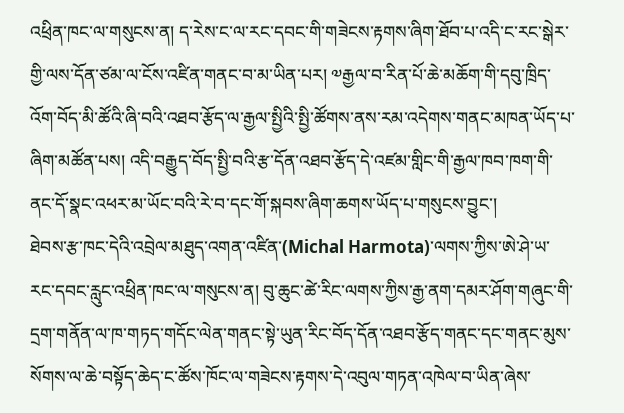འཕྲིན་ཁང་ལ་གསུངས་ན། ད་རེས་ང་ལ་རང་དབང་གི་གཟེངས་རྟགས་ཞིག་ཐོབ་པ་འདི་ང་རང་སྒེར་གྱི་ལས་དོན་ཙམ་ལ་ངོས་འཛིན་གནང་བ་མ་ཡིན་པར། ༧རྒྱལ་བ་རིན་པོ་ཆེ་མཆོག་གི་དབུ་ཁྲིད་འོག་བོད་མི་ཚོའི་ཞི་བའི་འཐབ་རྩོད་ལ་རྒྱལ་སྤྱིའི་སྤྱི་ཚོགས་ནས་རམ་འདེགས་གནང་མཁན་ཡོད་པ་ཞིག་མཚོན་པས། འདི་བརྒྱུད་བོད་སྤྱི་བའི་རྩ་དོན་འཐབ་རྩོད་དེ་འཛམ་གླིང་གི་རྒྱལ་ཁབ་ཁག་གི་ནང་དོ་སྣང་འཕར་མ་ཡོང་བའི་རེ་བ་དང་གོ་སྐབས་ཞིག་ཆགས་ཡོད་པ་གསུངས་བྱུང་།
ཐེབས་རྩ་ཁང་དེའི་འབྲེལ་མཐུད་འགན་འཛིན་(Michal Harmota)་ལགས་ཀྱིས་ཨེ་ཤེ་ཡ་རང་དབང་རླུང་འཕྲིན་ཁང་ལ་གསུངས་ན། བུ་ཆུང་ཚེ་རིང་ལགས་ཀྱིས་རྒྱ་ནག་དམར་ཤོག་གཞུང་གི་དྲག་གནོན་ལ་ཁ་གཏད་གདོང་ལེན་གནང་སྟེ་ཡུན་རིང་བོད་དོན་འཐབ་རྩོད་གནང་དང་གནང་མུས་སོགས་ལ་ཆེ་བསྟོད་ཆེད་ང་ཚོས་ཁོང་ལ་གཟེངས་རྟགས་དེ་འབུལ་གཏན་འཁེལ་བ་ཡིན་ཞེས་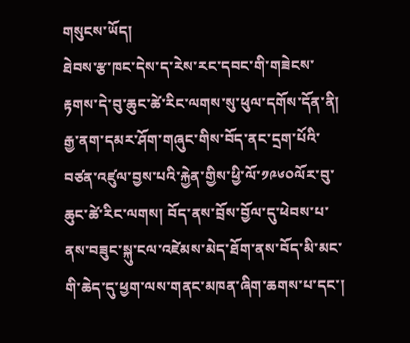གསུངས་ཡོད།
ཐེབས་རྩ་ཁང་དེས་ད་རེས་རང་དབང་གི་གཟེངས་རྟགས་དེ་བུ་ཆུང་ཚེ་རིང་ལགས་སུ་ཕུལ་དགོས་དོན་ནི། རྒྱ་ནག་དམར་ཤོག་གཞུང་གིས་བོད་ནང་དྲག་པོའི་བཙན་འཛུལ་བྱས་པའི་རྐྱེན་གྱིས་ཕྱི་ལོ་༡༩༦༠ལོར་བུ་ཆུང་ཚེ་རིང་ལགས། བོད་ནས་བྲོས་བྱོལ་དུ་ཕེབས་པ་ནས་བཟུང་སྐུ་ངལ་འཛེམས་མེད་ཐོག་ནས་བོད་མི་མང་གི་ཆེད་དུ་ཕྱག་ལས་གནང་མཁན་ཞིག་ཆགས་པ་དང་།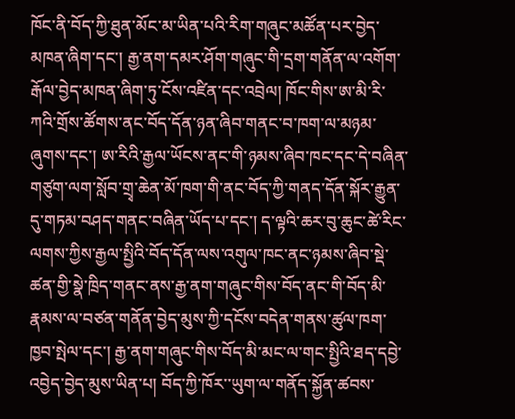ཁོང་ནི་བོད་ཀྱི་ཐུན་མོང་མ་ཡིན་པའི་རིག་གཞུང་མཚོན་པར་བྱེད་མཁན་ཞིག་དང་། རྒྱ་ནག་དམར་ཤོག་གཞུང་གི་དྲག་གནོན་ལ་འགོག་རྒོལ་བྱེད་མཁན་ཞིག་ཏུ་ངོས་འཛིན་དང་འབྲེལ། ཁོང་གིས་ཨ་མི་རི་ཀའི་གྲོས་ཚོགས་ནང་བོད་དོན་ཉན་ཞིབ་གནང་བ་ཁག་ལ་མཉམ་ཞུགས་དང་། ཨ་རིའི་རྒྱལ་ཡོངས་ནང་གི་ཉམས་ཞིབ་ཁང་དང་དེ་བཞིན་གཙུག་ལག་སློབ་གྲྭ་ཆེན་མོ་ཁག་གི་ནང་བོད་ཀྱི་གནད་དོན་སྐོར་རྒྱུན་དུ་གཏམ་བཤད་གནང་བཞིན་ཡོད་པ་དང་། ད་ལྟའི་ཆར་བུ་ཆུང་ཚེ་རིང་ལགས་ཀྱིས་རྒྱལ་སྤྱིའི་བོད་དོན་ལས་འགུལ་ཁང་ནང་ཉམས་ཞིབ་སྡེ་ཚན་གྱི་སྣེ་ཁྲིད་གནང་ནས་རྒྱ་ནག་གཞུང་གིས་བོད་ནང་གི་བོད་མི་རྣམས་ལ་བཙན་གནོན་བྱེད་མུས་ཀྱི་དངོས་བདེན་གནས་ཚུལ་ཁག་ཁྱབ་སྤེལ་དང་། རྒྱ་ནག་གཞུང་གིས་བོད་མི་མང་ལ་གང་སྤྱིའི་ཐད་དབྱེ་འབྱེད་བྱེད་མུས་ཡིན་པ། བོད་ཀྱི་ཁོར་་ཡུག་ལ་གནོད་སྐྱོན་ཚབས་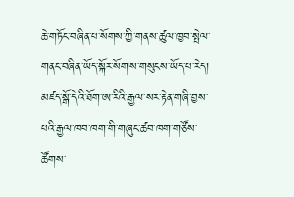ཆེ་གཏོང་བཞིན་པ་སོགས་ཀྱི་གནས་ཚུལ་ཁྱབ་སྤེལ་གནང་བཞིན་ཡོད་སྐོར་སོགས་གསུངས་ཡོད་པ་རེད།
མཛད་སྒོ་དེའི་ཐོག་ཨ་རིའི་རྒྱལ་སར་རྟེན་གཞི་བྱས་པའི་རྒྱལ་ཁབ་ཁག་གི་གཞུང་ཚབ་ཁག་གཙོས་ཚོགས་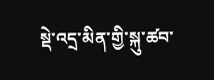སྡེ་འདྲ་མིན་གྱི་སྐུ་ཚབ་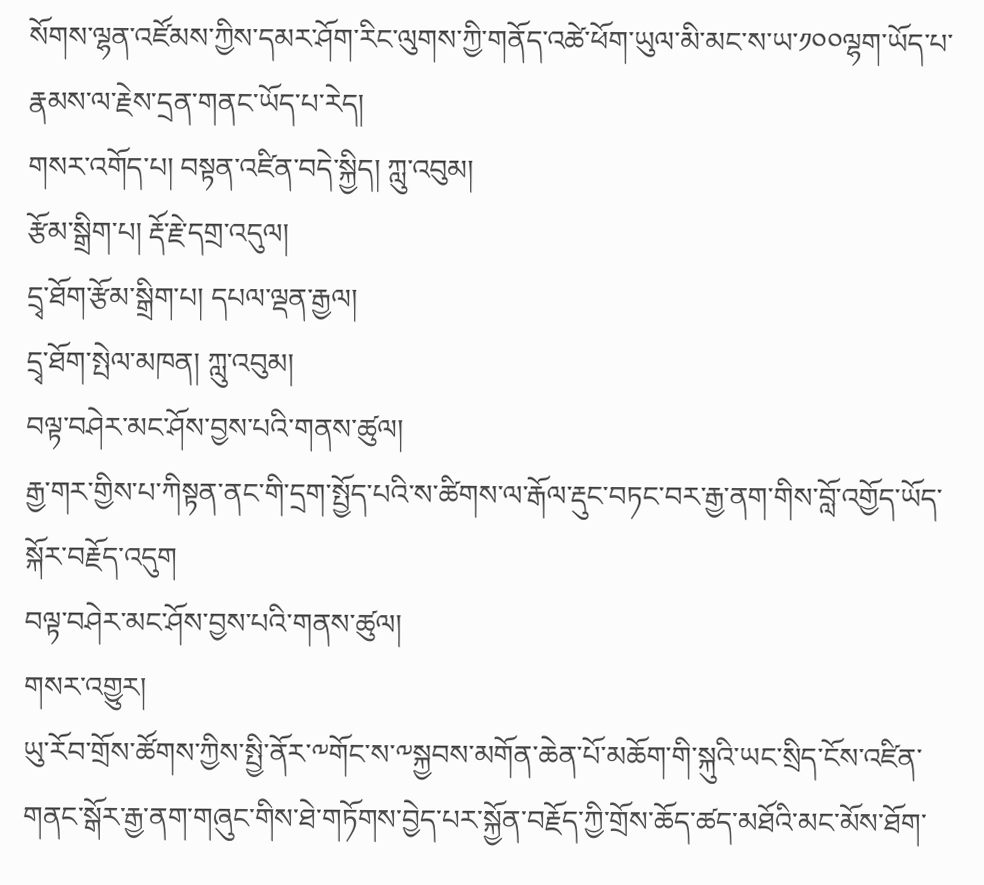སོགས་ལྷན་འཛོམས་ཀྱིས་དམར་ཤོག་རིང་ལུགས་ཀྱི་གནོད་འཚེ་ཕོག་ཡུལ་མི་མང་ས་ཡ་༡༠༠ལྷག་ཡོད་པ་རྣམས་ལ་རྗེས་དྲན་གནང་ཡོད་པ་རེད།
གསར་འགོད་པ། བསྟན་འཛིན་བདེ་སྐྱིད། ཀླུ་འབུམ།
རྩོམ་སྒྲིག་པ། རྡོ་རྗེ་དགྲ་འདུལ།
དྲྭ་ཐོག་རྩོམ་སྒྲིག་པ། དཔལ་ལྡན་རྒྱལ།
དྲྭ་ཐོག་སྤེལ་མཁན། ཀླུ་འབུམ།
བལྟ་བཤེར་མང་ཤོས་བྱས་པའི་གནས་ཚུལ།
རྒྱ་གར་གྱིས་པ་ཀིསྟན་ནང་གི་དྲག་སྤྱོད་པའི་ས་ཚིགས་ལ་རྒོལ་རྡུང་བཏང་བར་རྒྱ་ནག་གིས་བློ་འགྱོད་ཡོད་སྐོར་བརྗོད་འདུག
བལྟ་བཤེར་མང་ཤོས་བྱས་པའི་གནས་ཚུལ།
གསར་འགྱུར།
ཡུ་རོབ་གྲོས་ཚོགས་ཀྱིས་སྤྱི་ནོར་༸གོང་ས་༸སྐྱབས་མགོན་ཆེན་པོ་མཆོག་གི་སྐུའི་ཡང་སྲིད་ངོས་འཛིན་གནང་སྒོར་རྒྱ་ནག་གཞུང་གིས་ཐེ་གཏོགས་བྱེད་པར་སྐྱོན་བརྗོད་ཀྱི་གྲོས་ཆོད་ཚད་མཐོའི་མང་མོས་ཐོག་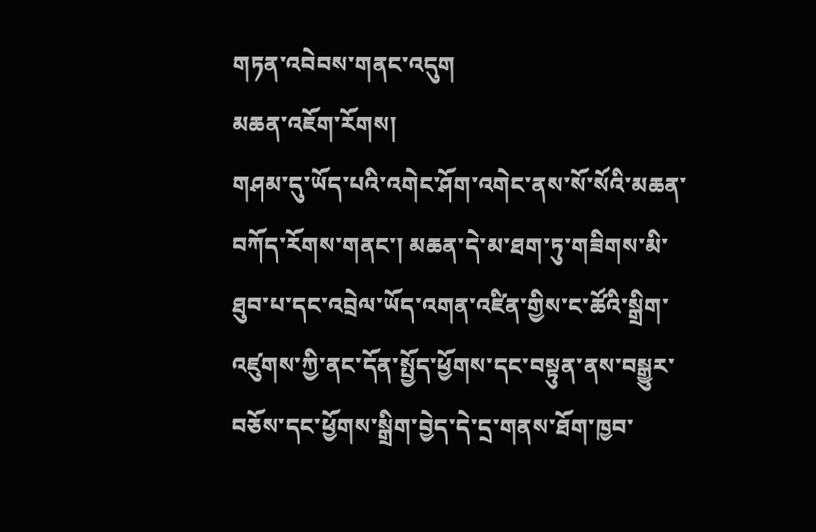གཏན་འབེབས་གནང་འདུག
མཆན་འཇོག་རོགས།
གཤམ་དུ་ཡོད་པའི་འགེང་ཤོག་འགེང་ནས་སོ་སོའི་མཆན་བཀོད་རོགས་གནང་། མཆན་དེ་མ་ཐག་ཏུ་གཟིགས་མི་ཐུབ་པ་དང་འབྲེལ་ཡོད་འགན་འཛིན་གྱིས་ང་ཚོའི་སྒྲིག་འཛུགས་ཀྱི་ནང་དོན་སྤྱོད་ཕྱོགས་དང་བསྟུན་ནས་བསྒྱུར་བཅོས་དང་ཕྱོགས་སྒྲིག་བྱེད་དེ་དྲ་གནས་ཐོག་ཁྱབ་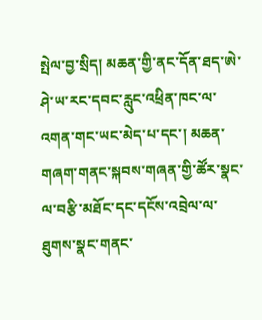སྤེལ་བྱ་སྲིད། མཆན་གྱི་ནང་དོན་ཐད་ཨེ་ཤེ་ཡ་རང་དབང་རླུང་འཕྲིན་ཁང་ལ་འགན་གང་ཡང་མེད་པ་དང་། མཆན་གཞག་གནང་སྐབས་གཞན་གྱི་ཚོར་སྣང་ལ་བརྩི་མཐོང་དང་དངོས་འབྲེལ་ལ་ཐུགས་སྣང་གནང་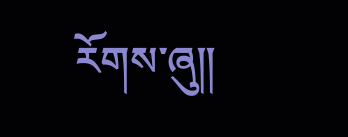རོགས་ཞུ༎